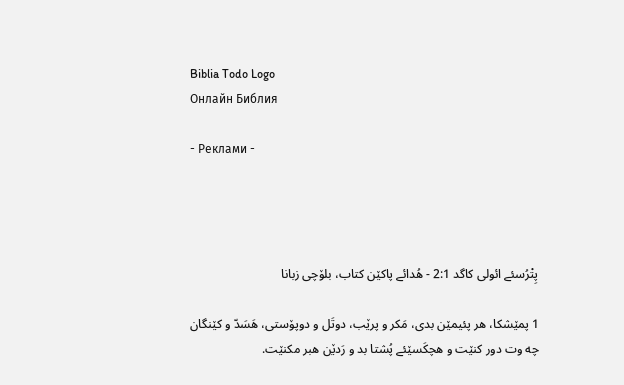Biblia Todo Logo
Онлайн Библия

- Реклами -




پِتْرُسئے ائولی کاگد 2:1 - هُدائے پاکێن کتاب، بلۆچی زبانا

1 پمێشکا، هر پئیمێن بدی، مَکر و پرێب، دوتَل و دوپۆستی، هَسَدّ و کێنگان چه وت دور کنێت و هچکَسێئے پُشتا بد و رَدێن هبر مکنێت.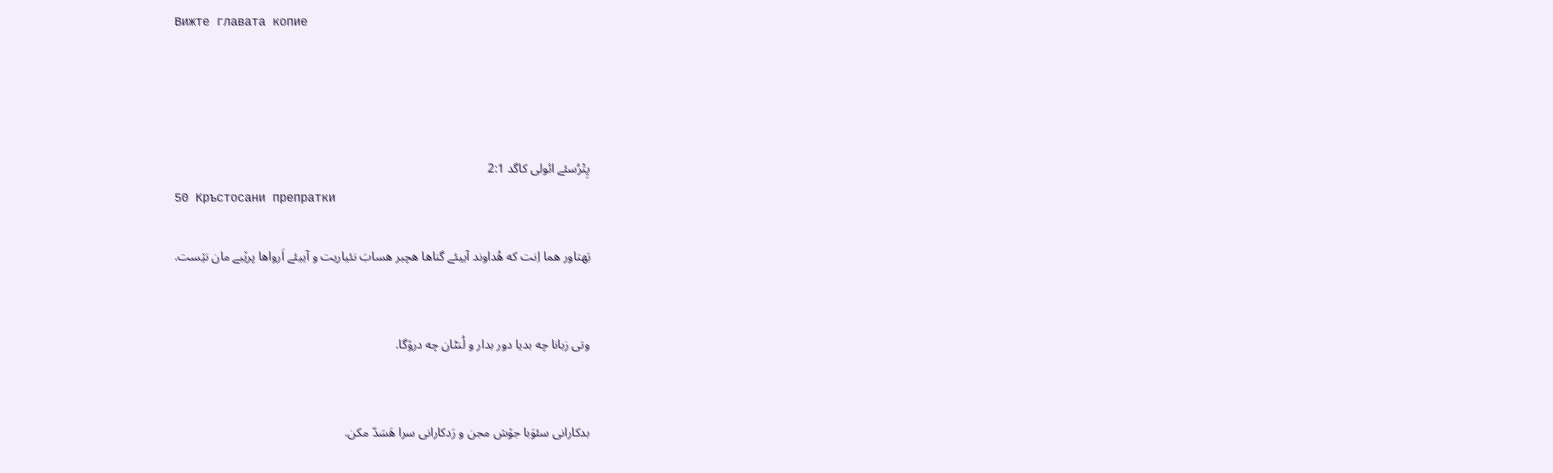Вижте главата копие




پِتْرُسئے ائولی کاگد 2:1
50 Кръстосани препратки

بَهتاور هما اِنت که هُداوند آییئے گناها هچبر هسابَ نئیاریت و آییئے اَرواها پرێبے مان نێست.


وتی زبانا چه بدیا دور بدار و لُنٹان چه درۆگا.


بدکارانی سئوَبا جۆش مجن و رَدکارانی سرا هَسَدّ مکن.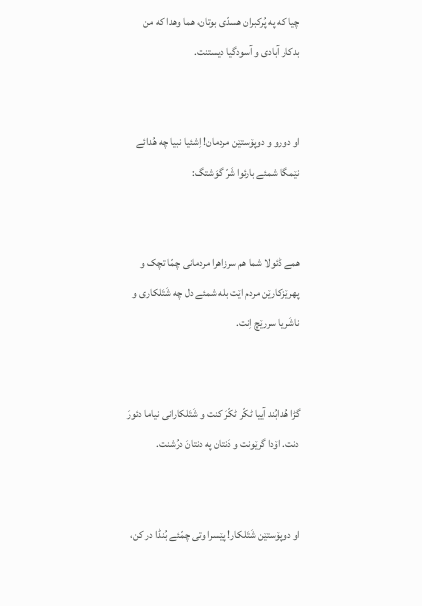چیا که په پُرکبران هسدّی بوتان، هما وهدا که من بدکار آبادی و آسودگیا دیستنت.


او دورو و دوپۆستێن مردمان! اِشئیا نبیا چه هُدائے نێمگا شمئے بارئوا شَرّ گوَشتگ:


همے ڈئولا شما هم سرزاهرا مردمانی چمّا تچک و پهرێزکارێن مردم اێت بله شمئے دل چه شَتَلکاری و ناشَریا سررێچ اِنت.


گڑا هُدابُند آییا ٹکّر ٹکّرَ کنت و شَتَلکارانی نیاما دئورَ دنت. اۆدا گرێونت و دَنتان په دنتانَ درُشنت.


او دوپۆستێن شَتَلکار! پێسرا وتی چمّئے بُنڈا در کن،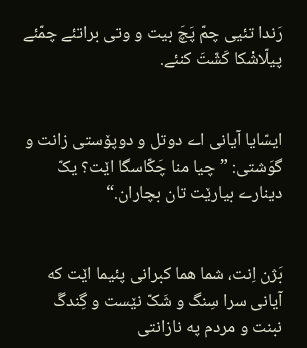رَندا تئیی چمّ پَچَ بیت و وتی براتئے چمّئے پیلّاشْکا کَشّتَ کنئے.


ایسّایا آیانی اے دوتل و دوپۆستی زانت و گوَشتی: ”چیا منا چَکّاسگا اێت؟ یکّ دینارے بیارێت تان بچاران.“


بَژن اِنت، شما هما کبرانی پئیما اێت که آیانی سرا سِنگ و شَکّ نێست و گِندگَ نبنت و مردم په نازانتی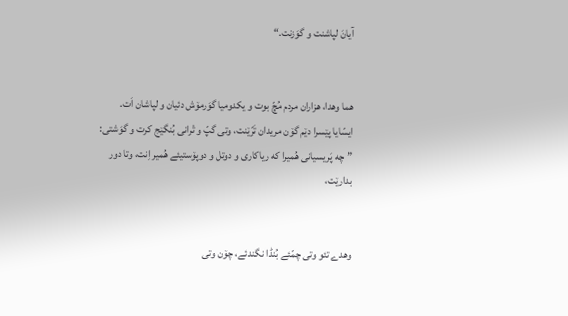آیانَ لپاشنت و گوَزنت.“


هما وهدا، هزاران مردم مُچّ بوت و یکدومیا گوَرمۆش دئیان و لپاشان اَت. ایسّایا پێسرا دێم گۆن مریدان تَرّێنت، وتی گپّ و تْرانی بُنگێج کرت و گوَشتی: ”چه پَریسیانی هُمیرا که ریاکاری و دوتل و دوپۆستیئے هُمیر اِنت، وتا دور بدارێت،


وهدے تئو وتی چمّئے بُنڈا نگندئے، چۆن وتی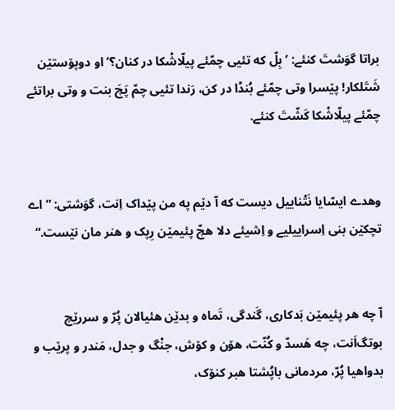براتا گوَشتَ کنئے: ’بِلّ که تئیی چمّئے پیلّاشْکا در کنان؟‘ او دوپۆستێن شَتَلکار! پێسرا وتی چمّئے بُنڈا در کن، رَندا تئیی چمّ پَچَ بنت و وتی براتئے چمّئے پیلّاشْکا کَشّتَ کنئے.


وهدے ایسّایا نَتْناییل دیست که آ دێم په من پێداک اِنت، گوَشتی: ”اے تچکێن بنی اِسراییلیے و اِشیئے دلا هچّ پئیمێن رِپک و هنر مان نێست.“


آ چه هر پئیمێن بَدکاری، گَندگی، تَماه و بدێن هئیالان پُرّ و سررێچ بوتگ‌اَنت، چه هَسدّ و کُنّت، هۆن و کۆش، جنْگ و جدل، مَندر و پرێب و بدواهیا پُرّ، مردمانی باپُشتا هبر کنۆک،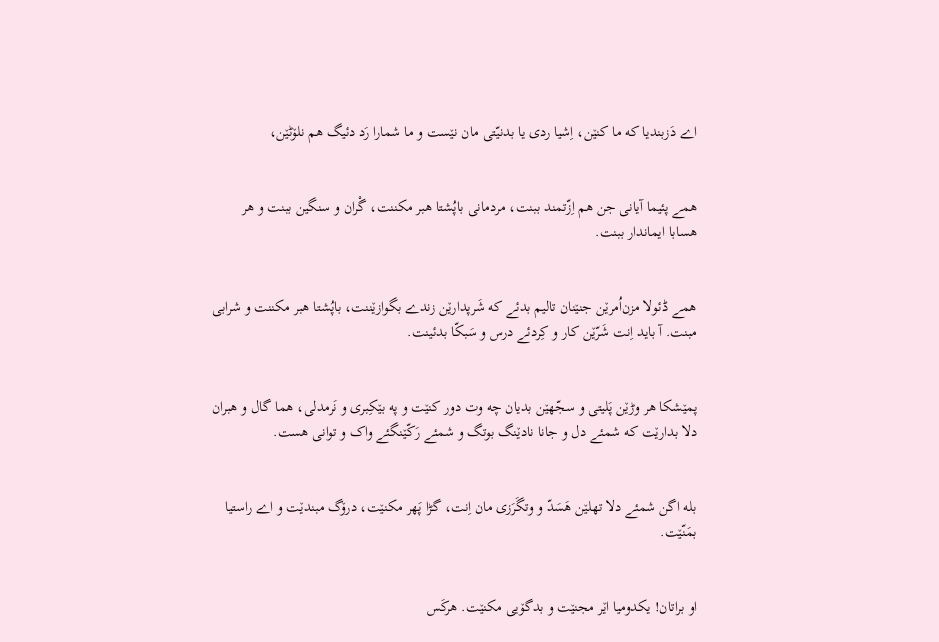اے دَزبندیا که ما کنێن، اِشیا ردی یا بدنیّتی مان نێست و ما شمارا رَد دئیگ هم نلۆٹێن،


همے پئیما آیانی جن هم اِزّتمند ببنت، مردمانی باپُشتا هبر مکننت، گْران و سنگین ببنت و هر هسابا ایماندار ببنت.


همے ڈئولا مزن‌اُمرێن جنێنان تالیم بدئے که شَرپدارێن زندے بگوازێننت، باپُشتا هبر مکننت و شرابی مبنت. آ باید اِنت شَرّێن کار و کِردئے درس و سَبکّا بدئینت.


پمێشکا هر وڑێن پَلیتی و سجّهێن بدیان چه وت دور کنێت و په بێکِبری و نَرمدلی، هما گال و هبران دلا بدارێت که شمئے دل و جانا نادێنگ بوتگ و شمئے رَکّێنگئے واک و توانی هست.


بله اگن شمئے دلا تهلێن هَسَدّ و وتگَرَزی مان اِنت، گڑا پَهر مکنێت، درۆگ مبندێت و اے راستیا بمَنّێت.


او براتان! یکدومیا اێر مجنێت و بدگۆیی مکنێت. هرکَس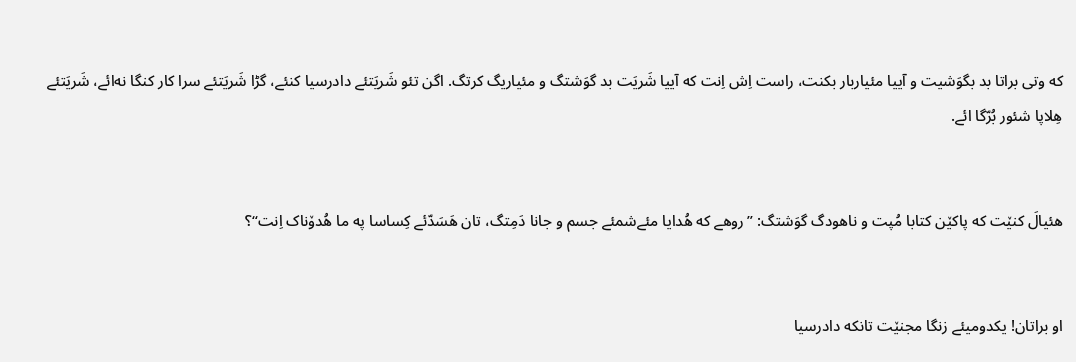که وتی براتا بد بگوَشیت و آییا مئیاربار بکنت، راست اِش اِنت که آییا شَریَت بد گوَشتگ و مئیاریگ کرتگ. اگن تئو شَریَتئے دادرسیا کنئے، گڑا شَریَتئے سرا کار کنگا نه‌ائے، شَریَتئے هِلاپا شئور بُرّگا ائے.


هئیالَ کنێت که پاکێن کتابا مُپت و ناهودگ گوَشتگ: ”روهے که هُدایا مئےشمئے جسم و جانا دَمِتگ، تان هَسَدّئے کِساسا په ما هُدۆناک اِنت“؟


او براتان! یکدومیئے زنگا مجنێت تانکه دادرسیا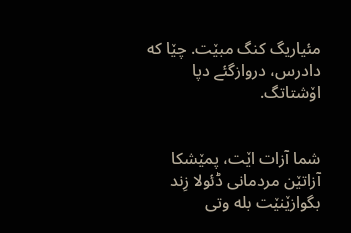مئیاریگ کنگ مبێت. چێا که دادرس، دروازگئے دپا اۆشتاتگ.


شما آزات اێت، پمێشکا آزاتێن مردمانی ڈئولا زِند بگوازێنێت بله وتی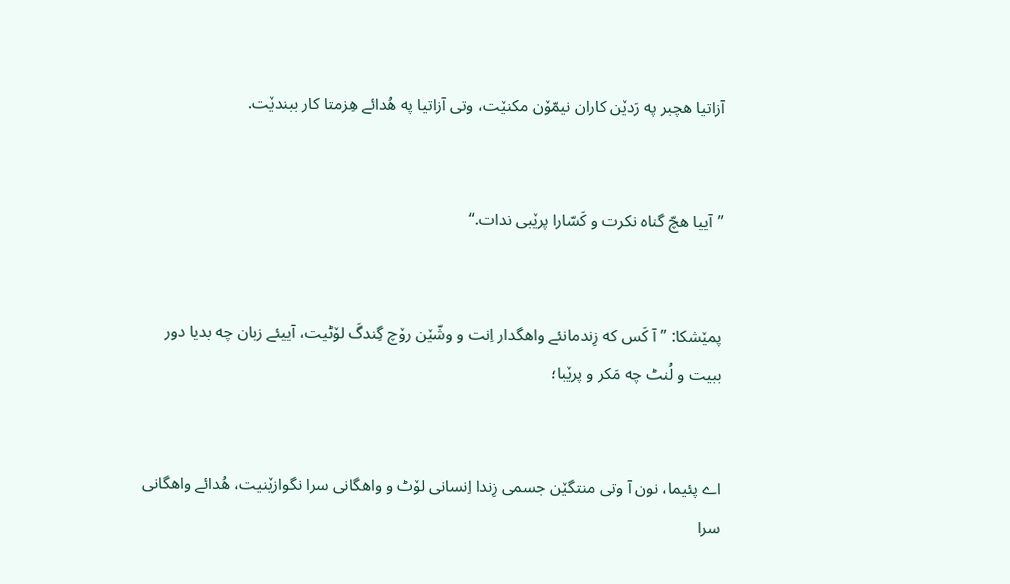آزاتیا هچبر په رَدێن کاران نیمّۆن مکنێت، وتی آزاتیا په هُدائے هِزمتا کار ببندێت.


”آییا هچّ گناه نکرت و کَسّارا پرێبی ندات.“


پمێشکا: ”آ کَس که زِندمانئے واهگدار اِنت و وشّێن رۆچ گِندگَ لۆٹیت، آییئے زبان چه بدیا دور ببیت و لُنٹ چه مَکر و پرێبا؛


اے پئیما، نون آ وتی منتگێن جسمی زِندا اِنسانی لۆٹ و واهگانی سرا نگوازێنیت، هُدائے واهگانی سرا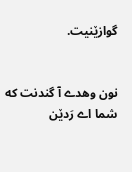گوازێنیت.


نون وهدے آ گندنت که شما اے رَدێن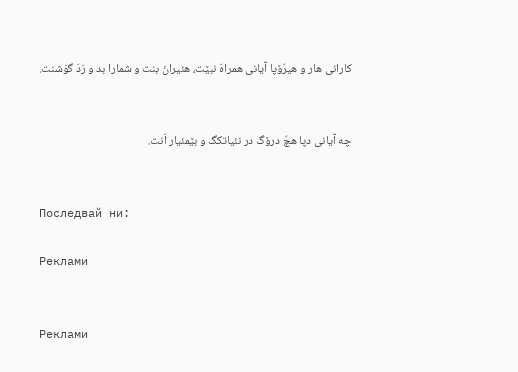کارانی هار و هیرّۆپا آیانی همراهَ نبێت، هئیرانَ بنت و شمارا بد و رَدَ گوَشنت.


چه آیانی دپا هچّ درۆگ در نئیاتکگ و بێمئیار اَنت.


Последвай ни:

Реклами


Реклами